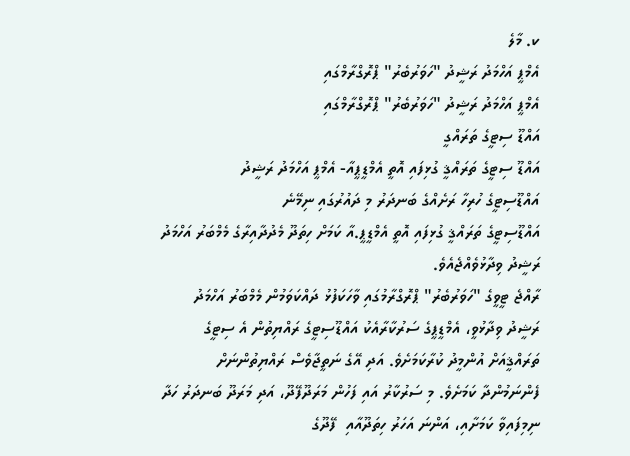ކ. މާލެ
އެމްޕީ އަހްމަދު ރަޝީދު "ހަވަރުބެރު" ޕްރޮގްރާމްގައި
އެމްޕީ އަހްމަދު ރަޝީދު "ހަވަރުބެރު" ޕްރޮގްރާމްގައި
އައްޑޫ ސިޓީގެ ތަރައްގީ
އައްޑޫ ސިޓީގެ ތަރައްޤީ ގުޅިފައި އޮތީ އެމްޑީޕީއާ- އެމްޕީ އަހްމަދު ރަޝީދު
އައްޑޫސިޓީގެ ހުރިހާ ރަށެއްގެ ބަނދަރު މި ދައުރުގައި ނިމޭނެ
އައްޑޫސިޓީގެ ތަރައްޤީ ގުޅިފައި އޮތީ އެމްޑީޕީ.އާ ކަމަށް ހިތަދޫ މެދުދާއިރާގެ މެމްބަރު އަހްމަދު ރަޝީދު ވިދާޅުވެއްޖެއެވެ.
ރާއްޖެ ޓީވީގެ "ހަވަރުބެރު" ޕްރޮގްރާމުގައި ވާހަކަފުޅު ދައްކަވަމުން މެމްބަރު އަހްމަދު ރަޝީދު ވިދާޅުވީ، އެމްޑީޕީގެ ސަރުކާރާއެކު އައްޑޫސިޓީގެ ރައްޔިތުން އެ ސިޓީގެ ތަރައްޤީއަށް އުންމީދު ކުރާކަމަށެވެ. އަދި އޭގެ ނަތީޖާވެސް ރައްޔިތުންނަށް ފެންނަމުންދާ ކަމަށެވެ. މި ސަރުކާރު އައި ފަހުން މަރަދޫފޭދޫ، އަދި މަރަދޫ ބަނދަރު ހަދާ ނިމިފައިވާ ކަމަށާއި، އަންނަ އަހަރު ހިތަދޫއާއި  ފޭދޫގެ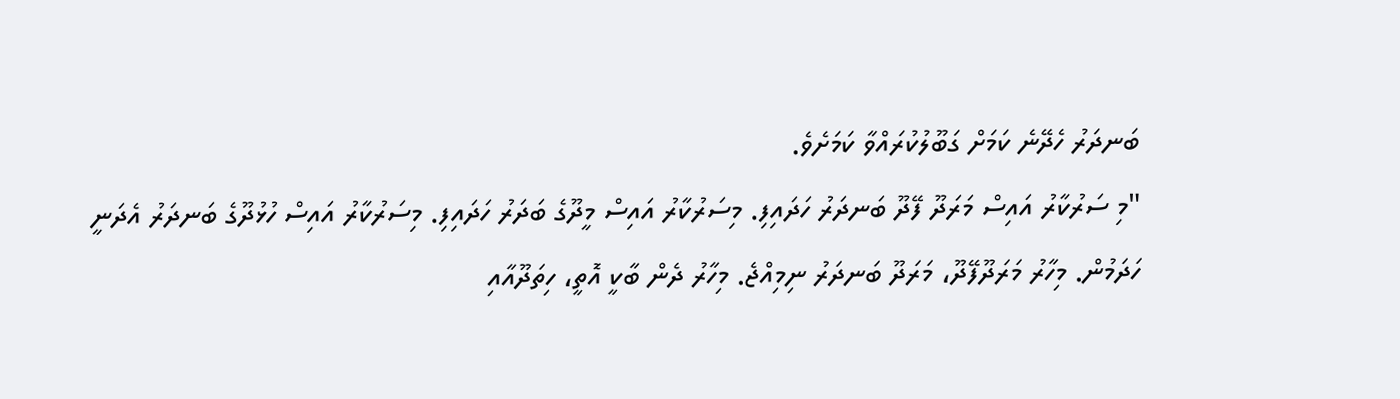ބަނދަރު ހެދޭނެ ކަމަށް ގަބޫލުކުރައްވާ ކަމަށެވެ.
"މި ސަރުކާރު އައިސް މަރަދޫ ފޭދޫ ބަނދަރު ހަދައިފި. މިސަރުކާރު އައިސް މީދޫގެ ބަދަރު ހަދައިފި. މިސަރުކާރު އައިސް ހުޅުދޫގެ ބަނދަރު އެދަނީ ހަދަމުން. މިހާރު މަރަދޫފޭދޫ، މަރަދޫ ބަނދަރު ނިމިއްޖެ. މިހާރު ދެން ބާކީ އޮތީ، ހިތަދޫއާއި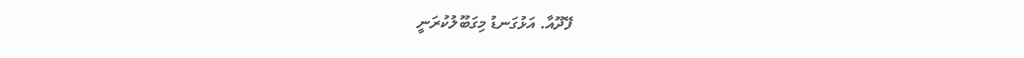ފޭދޫއާ. އަޅުގަނޑު މިގަބޫލުކުރަނީ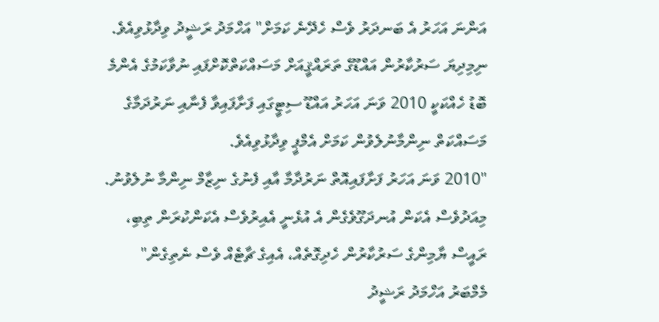އަންނަ އަހަރު އެ ބަނދަރު ވެސް ހެދޭނެ ކަމަށް" އަހްމަދު ރަޝީދު ވިދާޅުވިއެވެ.
ނިމިދިޔަ ސަރުކާރުން އައްޑޫގެ ތަރައްޤީއަށް މަސައްކަތްކޮށްފައި ނުވާކަމުގެ އެންމެ ބޮޑު ހެއްކަކީ 2010 ވަނަ އަހަރު އައްޑޫ ސިޓީގައި ފަށާފައިވާ ފެނާއި ނަރުދަމާގެ މަސައްކަތް ނިންމާނުލެވުން ކަމަށް އެމްޕީ ވިދާޅުވިއެވެ.
"2010 ވަނަ އަހަރު ފަށާފައިއޮތް ނަރުދާމާ އާއި ފެނުގެ ނިޒާމް ނިންމާ ނުލެވުނު. މިއަދުވެސް އެކަން އުނދަގޫވެގެން އެ އުޅެނީ އެއިރުވެސް އެކަންކުރަން ތިބި، ރައީސް ޔާމިންގެ ސަރުކާރުން ހެދިގޮތެއް، އެއިގެ ޗާޓެއް ވެސް ނެތިގެން" މެމްބަރު އަހްމަދު ރަޝީދު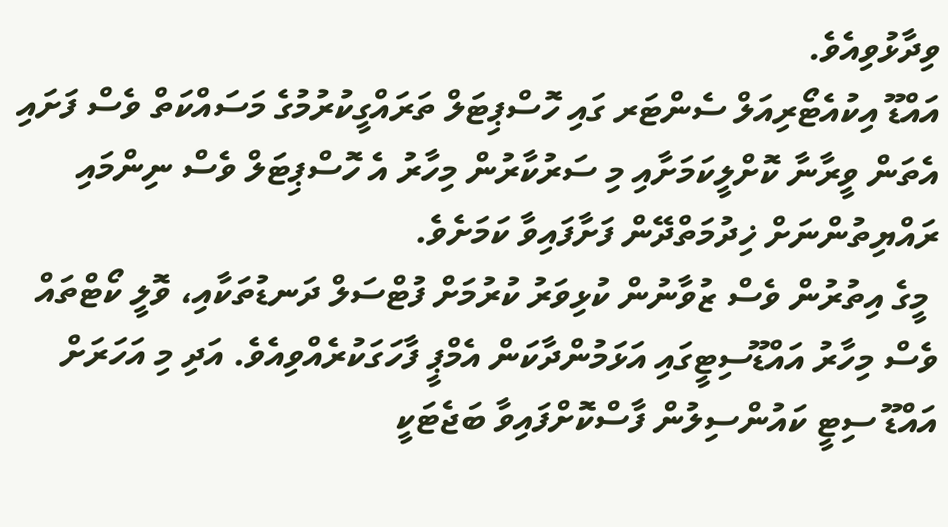ވިދާޅުވިއެވެ.
އައްޑޫ އިކުއެޓޯރިއަލް ސެންޓަރ ގައި ހޮސްޕިޓަލް ތަރައްގީކުރުމުގެ މަސައްކަތް ވެސް ފަށައި އެތަން ވީރާނާ ކޮށްލީކަމަށާއި މި ސަރުކާރުން މިހާރު އެ ހޮސްޕިޓަލް ވެސް ނިންމައި ރައްޔިތުންނަށް ޚިދުމަތްދޭން ފަށާފައިވާ ކަމަށެވެ.
 މީގެ އިތުރުން ވެސް ޒުވާނުން ކުޅިވަރު ކުރުމަށް ފުޓްސަލް ދަނޑުތަކާއި، ވޮލީ ކޯޓްތައް ވެސް މިހާރު އައްޑޫސިޓީގައި އަޅަމުންދާކަން އެމްޕީ ފާހަގަކުރެއްވިއެވެ. އަދި މި އަހަރަށް އައްޑޫ ސިޓީ ކައުންސިލުން ފާސްކޮށްފައިވާ ބަޖެޓަކީ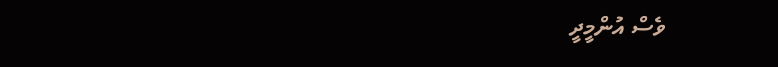ވެސް އުންމީދީ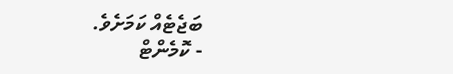ބަޖެޓެއް ކަމަށެވެ.
- ކޮމެންޓް